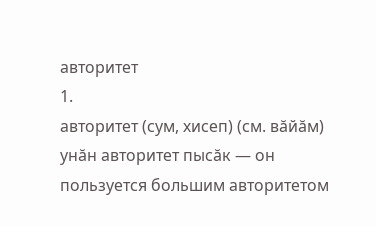авторитет
1.
авторитет (сум, хисеп) (см. вăйăм)
унăн авторитет пысăк — он пользуется большим авторитетом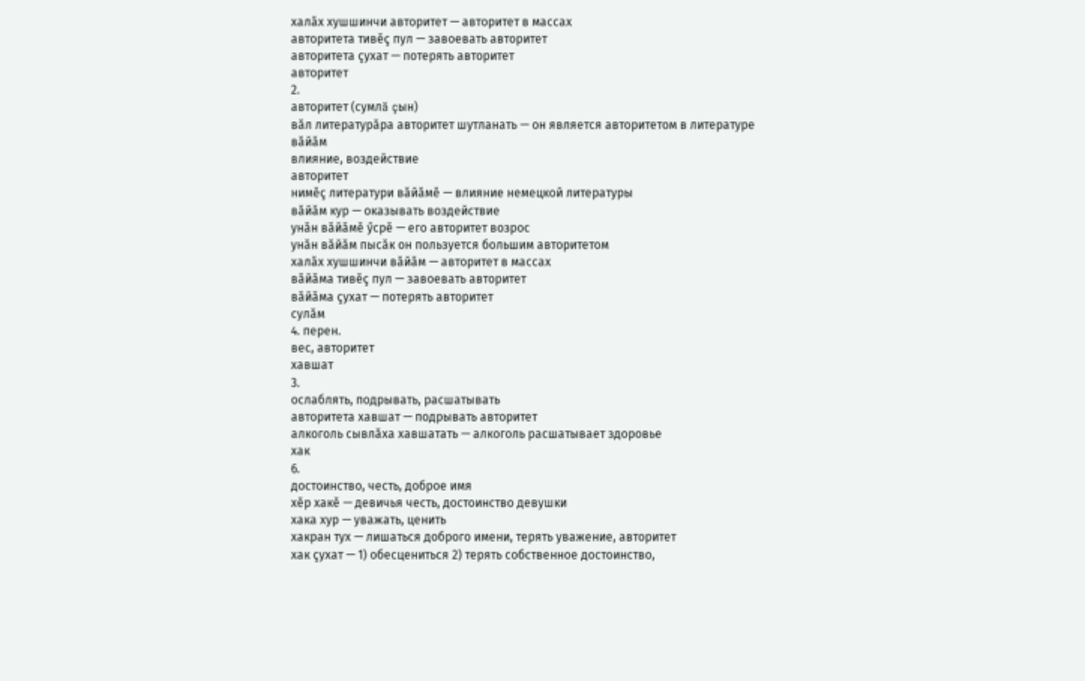халăх хушшинчи авторитет — авторитет в массах
авторитета тивĕç пул — завоевать авторитет
авторитета çухат — потерять авторитет
авторитет
2.
авторитет (сумлă çын)
вăл литературăра авторитет шутланать — он является авторитетом в литературе
вăйăм
влияние, воздействие
авторитет
нимĕç литератури вăйăмĕ — влияние немецкой литературы
вăйăм кур — оказывать воздействие
унăн вăйăмĕ ӳсрĕ — его авторитет возрос
унăн вăйăм пысăк он пользуется большим авторитетом
халăх хушшинчи вăйăм — авторитет в массах
вăйăма тивĕç пул — завоевать авторитет
вăйăма çухат — потерять авторитет
сулăм
4. перен.
вес, авторитет
хавшат
3.
ослаблять, подрывать, расшатывать
авторитета хавшат — подрывать авторитет
алкоголь сывлăха хавшатать — алкоголь расшатывает здоровье
хак
6.
достоинство, честь, доброе имя
хĕр хакĕ — девичья честь, достоинство девушки
хака хур — уважать, ценить
хакран тух — лишаться доброго имени, терять уважение, авторитет
хак çухат — 1) обесцениться 2) терять собственное достоинство,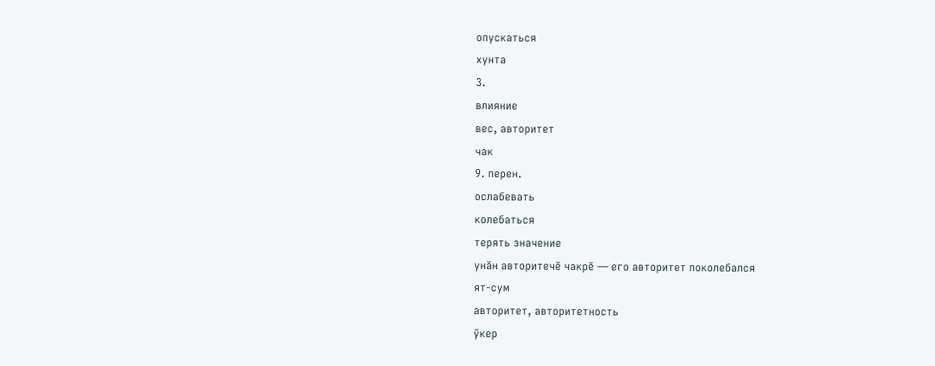опускаться
хунта
3.
влияние
вес, авторитет
чак
9. перен.
ослабевать
колебаться
терять значение
унăн авторитечĕ чакрĕ — его авторитет поколебался
ят-сум
авторитет, авторитетность
ӳкер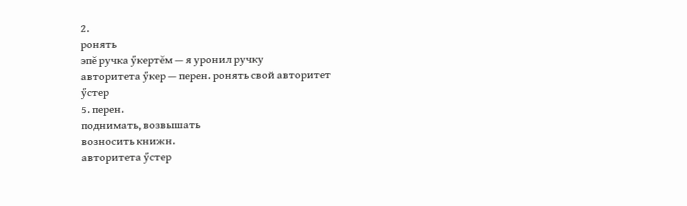2.
ронять
эпĕ ручка ӳкертĕм — я уронил ручку
авторитета ӳкер — перен. ронять свой авторитет
ӳстер
5. перен.
поднимать, возвышать
возносить книжн.
авторитета ӳстер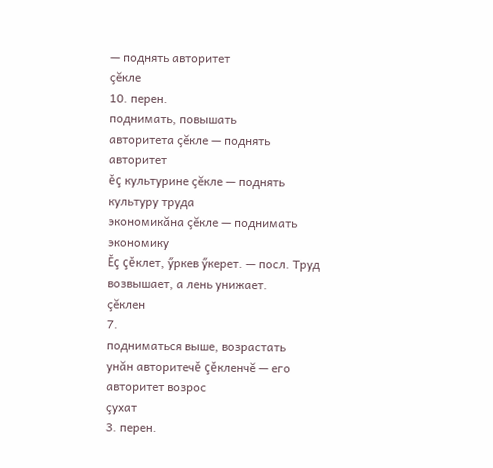— поднять авторитет
çĕкле
10. перен.
поднимать, повышать
авторитета çĕкле — поднять авторитет
ĕç культурине çĕкле — поднять культуру труда
экономикăна çĕкле — поднимать экономику
Ĕç çĕклет, ӳркев ӳкерет. — посл. Труд возвышает, а лень унижает.
çĕклен
7.
подниматься выше, возрастать
унăн авторитечĕ çĕкленчĕ — его авторитет возрос
çухат
3. перен.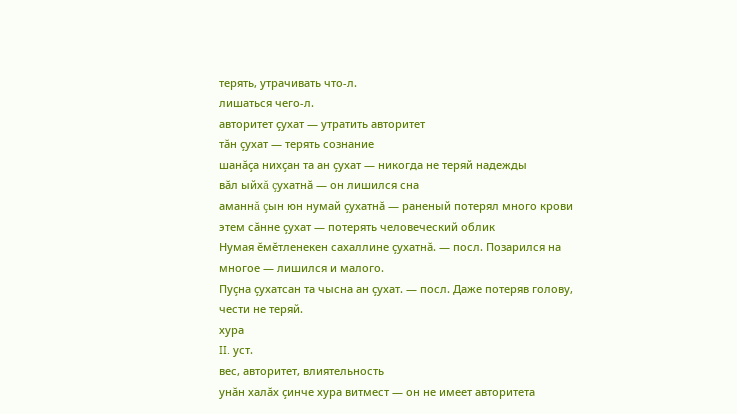терять, утрачивать что-л.
лишаться чего-л.
авторитет çухат — утратить авторитет
тăн çухат — терять сознание
шанăçа нихçан та ан çухат — никогда не теряй надежды
вăл ыйхă çухатнă — он лишился сна
аманнă çын юн нумай çухатнă — раненый потерял много крови
этем сăнне çухат — потерять человеческий облик
Нумая ĕмĕтленекен сахаллине çухатнă. — посл. Позарился на многое — лишился и малого.
Пуçна çухатсан та чысна ан çухат. — посл. Даже потеряв голову, чести не теряй.
хура
II. уст.
вес, авторитет, влиятельность
унăн халăх çинче хура витмест — он не имеет авторитета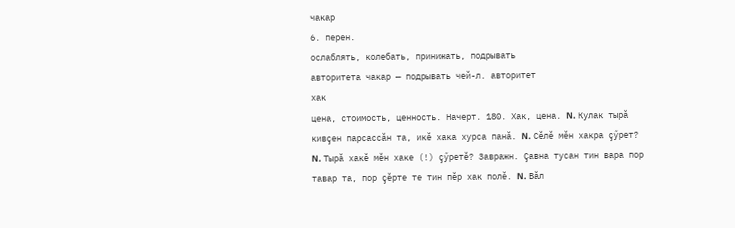чакар
6. перен.
ослаблять, колебать, принижать, подрывать
авторитета чакар — подрывать чей-л. авторитет
хак
цена, стоимость, ценность. Начерт. 180. Хак, цена. N. Кулак тырă кивçен парсассăн та, икĕ хака хурса панă. N. Сĕлĕ мĕн хакра çӳрет? N. Тырă хакĕ мĕн хаке (!) çӳретĕ? Завражн. Çавна тусан тин вара пор тавар та, пор çĕрте те тин пĕр хак полĕ. N. Вăл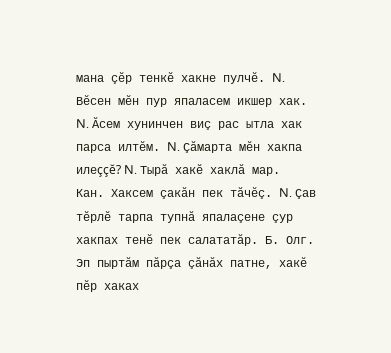мана çĕр тенкĕ хакне пулчĕ. N. Вĕсен мĕн пур япаласем икшер хак. N. Ăсем хунинчен виç рас ытла хак парса илтĕм. N. Çăмарта мĕн хакпа илеççĕ? N. Тырă хакĕ хаклă мар. Кан. Хаксем çакăн пек тăчĕç. N. Çав тĕрлĕ тарпа тупнă япалаçене çур хакпах тенĕ пек салататăр. Б. Олг. Эп пыртăм пăрçа çăнăх патне, хакĕ пĕр хаках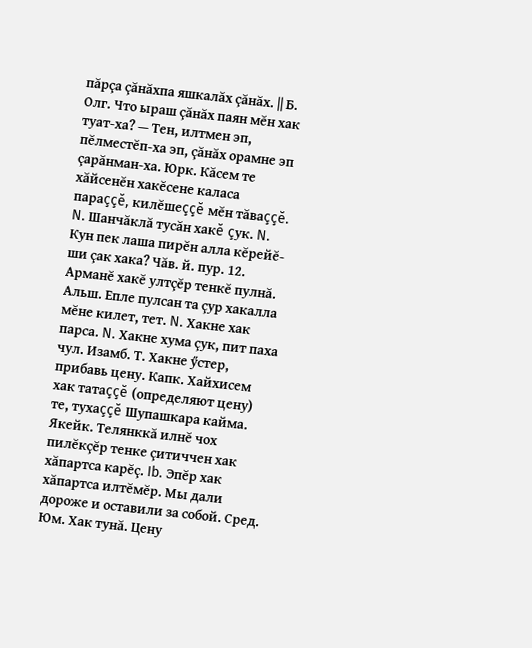пăрçа çăнăхпа яшкалăх çăнăх. || Б. Олг. Что ыраш çăнăх паян мĕн хак туат-ха? — Тен, илтмен эп, пĕлместĕп-ха эп, çăнăх орамне эп çарăнман-ха. Юрк. Кăсем те хăйсенĕн хакĕсене каласа параççĕ, килĕшеççĕ мĕн тăваççĕ. N. Шанчăклă тусăн хакĕ çук. N. Кун пек лаша пирĕн алла кĕрейĕ-ши çак хака? Чăв. й. пур. 12. Арманĕ хакĕ ултçĕр тенкĕ пулнă. Альш. Епле пулсан та çур хакалла мĕне килет, тет. N. Хакне хак парса. N. Хакне хума çук, пит паха чул. Изамб. Т. Хакне ӳстер, прибавь цену. Капк. Хайхисем хак татаççĕ (определяют цену) те, тухаççĕ Шупашкара кайма. Якейк. Телянккă илнĕ чох пилĕкçĕр тенке çитиччен хак хăпартса карĕç. Ib. Эпĕр хак хăпартса илтĕмĕр. Мы дали дороже и оставили за собой. Сред. Юм. Хак тунă. Цену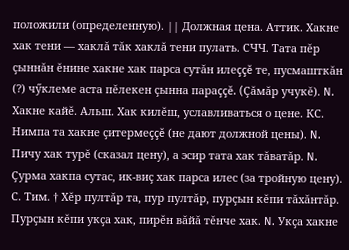положили (определенную). || Должная цена. Аттик. Хакне хак тени — хаклă тăк хаклă тени пулать. СЧЧ. Тата пĕр çыннăн ĕнине хакне хак парса сутăн илеççĕ те, пусмашткăн (?) чӳклеме аста пĕлекен çынна параççĕ. (Çăмăр учукĕ). N. Хакне кайĕ. Альш. Хак килĕш, уславливаться о цене. КС. Нимпа та хакне çитермеççĕ (не дают должной цены). N. Пичу хак турĕ (сказал цену), а эсир тата хак тăватăр. N. Çурма хакпа сутас, ик-виç хак парса илес (за тройную цену). С. Тим. † Хĕр пултăр та, пур пултăр, пурçын кĕпи тăхăнтăр. Пурçын кĕпи укçа хак, пирĕн вăйă тĕнче хак. N. Укçа хакне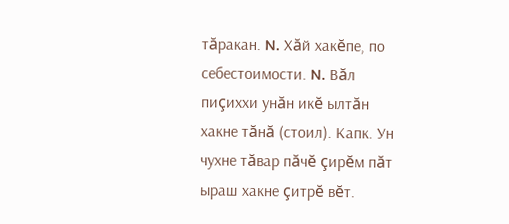тăракан. N. Хăй хакĕпе, по себестоимости. N. Вăл пиçиххи унăн икĕ ылтăн хакне тăнă (стоил). Капк. Ун чухне тăвар пăчĕ çирĕм пăт ыраш хакне çитрĕ вĕт.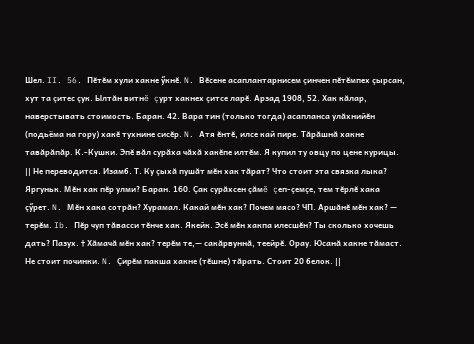Шел. II. 56. Пĕтĕм хули хакне ӳкнĕ. N. Вĕсене асаплантарнисем çинчен пĕтĕмпех çырсан, хут та çитес çук. Ылтăн витнĕ çурт хакнех çитсе ларĕ. Арзад 1908, 52. Хак кăлар, наверстывать стоимость. Баран. 42. Вара тин (только тогда) асапланса улăхнийĕн (подьёма на гору) хакĕ тухнине сисĕр. N. Атя ĕнтĕ, илсе кай пире. Тăрăшнă хакне тавăрăпăр. К.-Кушки. Эпĕ вăл сурăха чăхă хакĕпе илтĕм. Я купил ту овцу по цене курицы. || Не переводится. Изамб. Т. Ку çыхă пушăт мĕн хак тăрат? Что стоит эта связка лыка? Яргуньк. Мĕн хак пĕр улми? Баран. 160. Çак сурăхсен çăмĕ çеп-çемçе, тем тĕрлĕ хака çӳрет. N. Мĕн хака сотрăн? Хурамал. Какай мĕн хак? Почем мясо? ЧП. Аршăнĕ мĕн хак? — терĕм. Ib. Пĕр чуп тăвасси тĕнче хак. Якейк. Эсĕ мĕн хакпа илесшĕн? Ты сколько хочешь дать? Пазух. † Хăмачă мĕн хак? терĕм те,— сакăрвуннă, теейрĕ. Орау. Юсанă хакне тăмаст. Не стоит починки. N. Çирĕм пакша хакне (тĕшне) тăрать. Стоит 20 белок. ||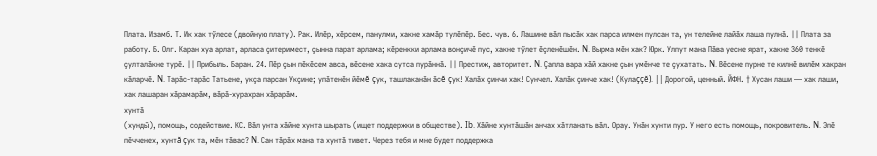Плата. Изамб. Т. Ик хак тӳлесе (двойную плату). Рак. Илĕр, хĕрсем, панулми, хакне хамăр тулĕпĕр. Бес. чув. 6. Лашине вăл пысăк хак парса илмен пулсан та, ун телейне лайăх лаша пулнă. || Плата за работу. Б. Олг. Каран хуа арлат, арласа çитеримест, çынна парат арлама; кĕренкки арлама вонçичĕ пус, хакне тӳлет ĕçленĕшĕн. N. Вырма мĕн хак? Юрк. Улпут мана Пăва уесне ярат, хакне З60 тенкĕ çулталăкне турĕ. || Прибыль. Баран. 24. Пĕр çын пĕкĕсем авса, вĕсене хака сутса пурăннă. || Престиж, авторитет. N. Çапла вара хăй хакне çын умĕнче те çухатать. N. Вĕсене пурне те килнĕ вилĕм хакран кăларчĕ. N. Тарăс-тарăс Татьене, укçа парсан Укçине; упăтенĕн йĕмĕ çук, ташлаканăн ăсĕ çук! Халăх çинчи хак! Сунчел. Халăк çинче хак! (Кулаççĕ). || Дорогой, ценный. ЙФН. † Хусан лаши — хак лаши, хак лашаран хăрамарăм, вăрă-хурахран хăрарăм.
хунтă
(хунды̆), помощь, содействие. КС. Вăл унта хăйне хунта шырать (ищет поддержки в обществе). Ib. Хăйне хунтăшăн анчах хăтланать вăл. Орау. Унăн хунти пур. У него есть помощь, покровитель. N. Эпĕ пĕчченех, хунтă çук та, мĕн тăвас? N. Сан тăрăх мана та хунтă тивет. Через тебя и мне будет поддержка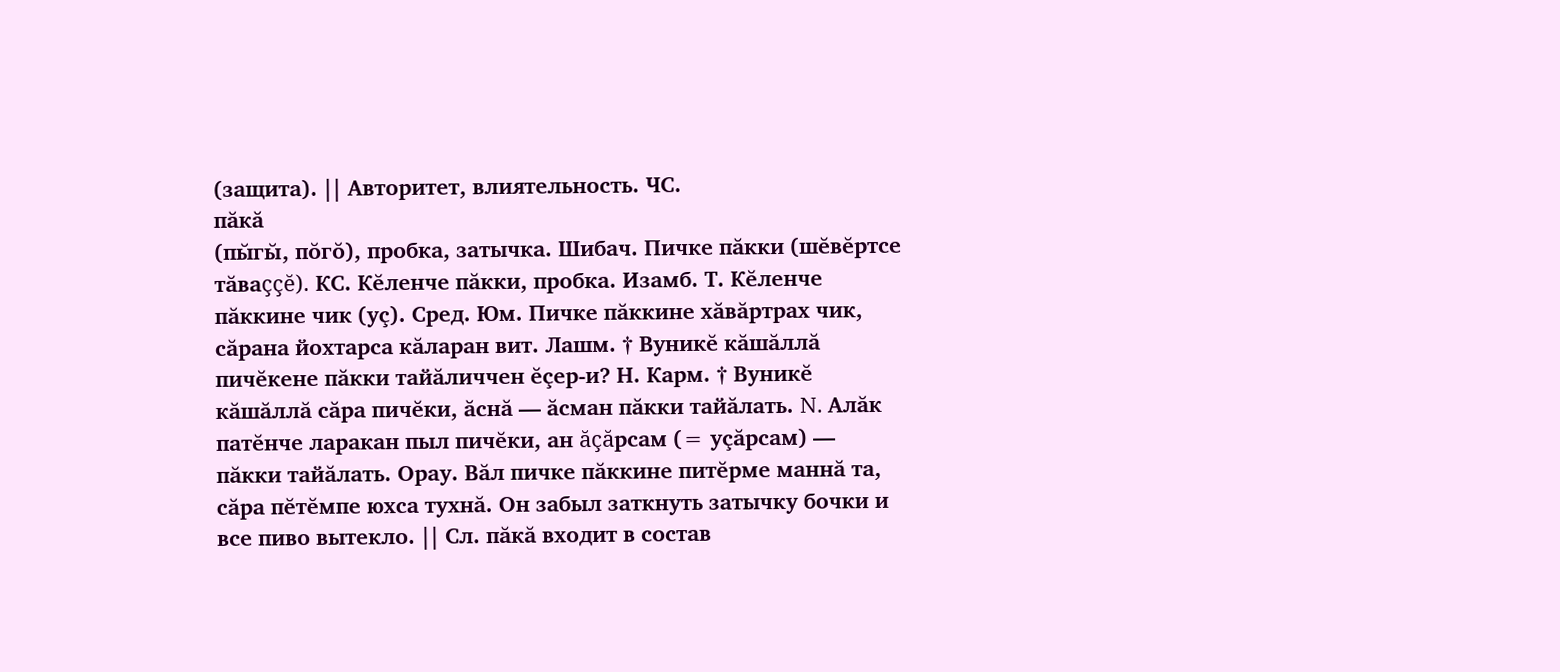(защита). || Авторитет, влиятельность. ЧС.
пăкă
(пы̆гы̆, пŏгŏ), пробка, затычка. Шибач. Пичке пăкки (шĕвĕртсе тăваççĕ). КС. Кĕленче пăкки, пробка. Изамб. Т. Кĕленче пăккине чик (уç). Сред. Юм. Пичке пăккине хăвăртрах чик, сăрана йохтарса кăларан вит. Лашм. † Вуникĕ кăшăллă пичĕкене пăкки тайăличчен ĕçер-и? Н. Карм. † Вуникĕ кăшăллă сăра пичĕки, ăснă — ăсман пăкки тайăлать. N. Алăк патĕнче ларакан пыл пичĕки, ан ăçăрсам (= уçăрсам) — пăкки тайăлать. Орау. Вăл пичке пăккине питĕрме маннă та, сăра пĕтĕмпе юхса тухнă. Он забыл заткнуть затычку бочки и все пиво вытекло. || Сл. пăкă входит в состав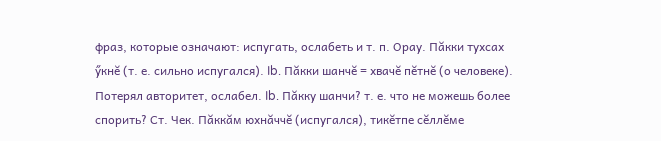фраз, которые означают: испугать, ослабеть и т. п. Орау. Пăкки тухсах ӳкнĕ (т. е. сильно испугался). Ib. Пăкки шанчĕ = хвачĕ пĕтнĕ (о человеке). Потерял авторитет, ослабел. Ib. Пăкку шанчи? т. е. что не можешь более спорить? Ст. Чек. Пăккăм юхнăччĕ (испугался), тикĕтпе сĕллĕме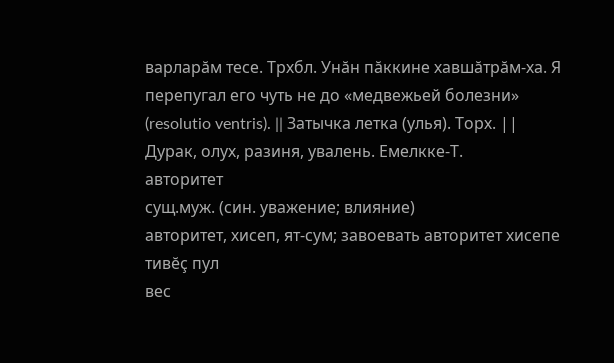варларăм тесе. Трхбл. Унăн пăккине хавшăтрăм-ха. Я перепугал его чуть не до «медвежьей болезни» (resolutio ventris). || Затычка летка (улья). Торх. || Дурак, олух, разиня, увалень. Емелкке-Т.
авторитет
сущ.муж. (син. уважение; влияние)
авторитет, хисеп, ят-сум; завоевать авторитет хисепе тивĕç пул
вес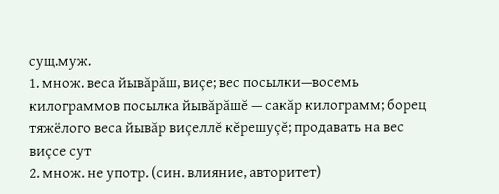сущ.муж.
1. множ. веса йывăрăш, виçе; вес посылки—восемь килограммов посылка йывăрăшĕ — сакăр килограмм; борец тяжёлого веса йывăр виçеллĕ кĕрешуçĕ; продавать на вес виçсе сут
2. множ. не употр. (син. влияние, авторитет)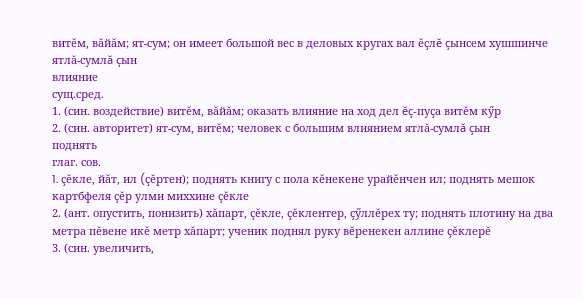витĕм, вăйăм; ят-сум; он имеет большой вес в деловых кругах вал ĕçлĕ çынсем хушшинче ятлă-сумлă çын
влияние
сущ.сред.
1. (син. воздействие) витĕм, вăйăм; оказать влияние на ход дел ĕç-пуçа витĕм кӳр
2. (син. авторитет) ят-сум, витĕм; человек с большим влиянием ятлă-сумлă çын
поднять
глаг. сов.
1. çĕкле, йăт, ил (çĕртен); поднять книгу с пола кĕнекене урайĕнчен ил; поднять мешок картбфеля çĕр улми миххине çĕкле
2. (ант. опустить, понизить) хăпарт, çĕкле, çĕклентер, çӳллĕрех ту; поднять плотину на два метра пĕвене икĕ метр хăпарт; ученик поднял руку вĕренекен аллине çĕклерĕ
3. (син. увеличить,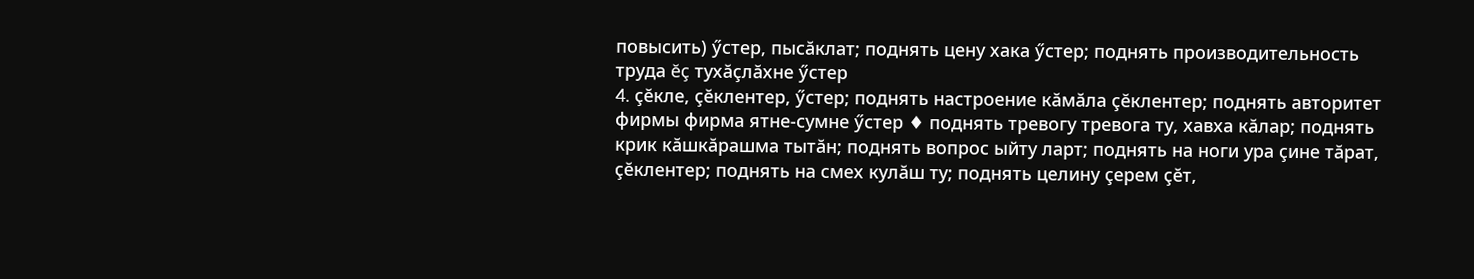повысить) ӳстер, пысăклат; поднять цену хака ӳстер; поднять производительность труда ĕç тухăçлăхне ӳстер
4. çĕкле, çĕклентер, ӳстер; поднять настроение кăмăла çĕклентер; поднять авторитет фирмы фирма ятне-сумне ӳстер ♦ поднять тревогу тревога ту, хавха кăлар; поднять крик кăшкăрашма тытăн; поднять вопрос ыйту ларт; поднять на ноги ура çине тăрат, çĕклентер; поднять на смех кулăш ту; поднять целину çерем çĕт,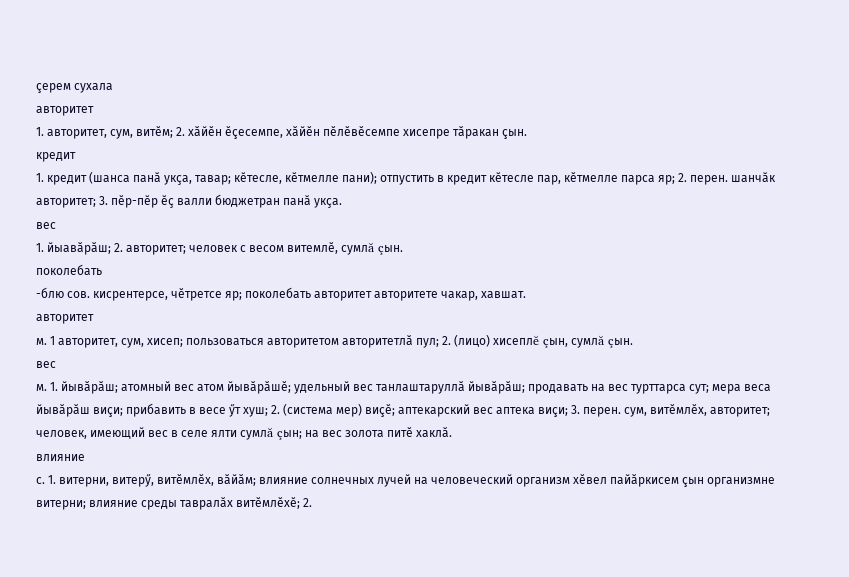çерем сухала
авторитет
1. авторитет, сум, витĕм; 2. хăйĕн ĕçесемпе, хăйĕн пĕлĕвĕсемпе хисепре тăракан çын.
кредит
1. кредит (шанса панӑ укҫа, тавар; кӗтесле, кӗтмелле пани); отпустить в кредит кӗтесле пар, кĕтмелле парса яр; 2. перен. шанчӑк авторитет; 3. пĕр-пӗр ӗҫ валли бюджетран панӑ укҫа.
вес
1. йыавăрăш; 2. авторитет; человек с весом витемлĕ, сумлă çын.
поколебать
-блю сов. кисрентерсе, чĕтретсе яр; поколебать авторитет авторитете чакар, хавшат.
авторитет
м. 1 авторитет, сум, хисеп; пользоваться авторитетом авторитетлă пул; 2. (лицо) хисеплĕ çын, сумлă çын.
вес
м. 1. йывăрăш; атомный вес атом йывăрăшĕ; удельный вес танлаштаруллă йывăрăш; продавать на вес турттарса сут; мера веса йывăрăш виçи; прибавить в весе ӳт хуш; 2. (система мер) виçĕ; аптекарский вес аптека виçи; 3. перен. сум, витĕмлĕх, авторитет; человек, имеющий вес в селе ялти сумлă çын; на вес золота питĕ хаклă.
влияние
с. 1. витерни, витерӳ, витĕмлĕх, вăйăм; влияние солнечных лучей на человеческий организм хĕвел пайăркисем çын организмне витерни; влияние среды тавралăх витĕмлĕхĕ; 2.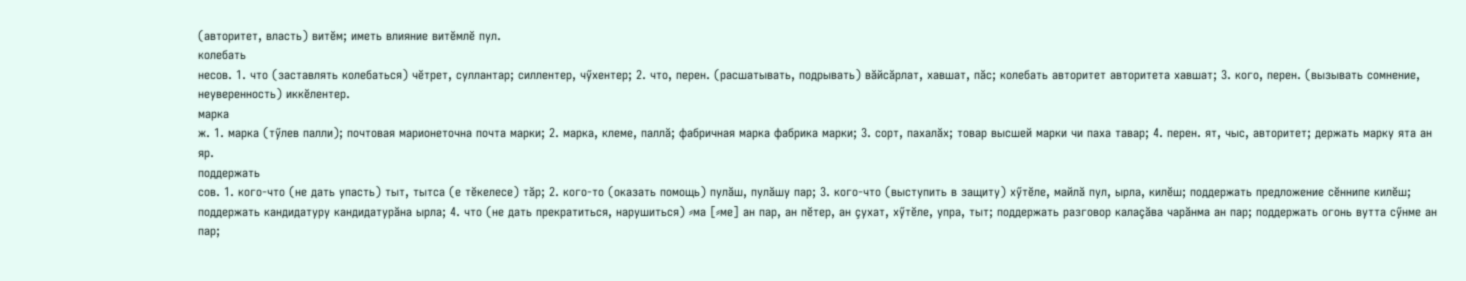(авторитет, власть) витĕм; иметь влияние витĕмлĕ пул.
колебать
несов. 1. что (заставлять колебаться) чĕтрет, суллантар; силлентер, чӳхентер; 2. что, перен. (расшатывать, подрывать) вăйсăрлат, хавшат, пăс; колебать авторитет авторитета хавшат; 3. кого, перен. (вызывать сомнение, неуверенность) иккĕлентер.
марка
ж. 1. марка (тӳлев палли); почтовая марионеточна почта марки; 2. марка, клеме, паллă; фабричная марка фабрика марки; 3. сорт, пахалăх; товар высшей марки чи паха тавар; 4. перен. ят, чыс, авторитет; держать марку ята ан яр.
поддержать
сов. 1. кого-что (не дать упасть) тыт, тытса (е тĕкелесе) тăр; 2. кого-то (оказать помощь) пулăш, пулăшу пар; 3. кого-что (выступить в защиту) хӳтĕле, майлă пул, ырла, килĕш; поддержать предложение сĕннипе килĕш; поддержать кандидатуру кандидатурăна ырла; 4. что (не дать прекратиться, нарушиться) ⸗ма [⸗ме] ан пар, ан пĕтер, ан çухат, хӳтĕле, упра, тыт; поддержать разговор калаçăва чарăнма ан пар; поддержать огонь вутта сӳнме ан пар;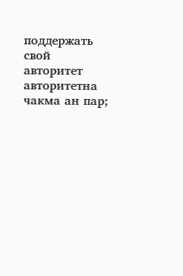поддержать свой авторитет авторитетна чакма ан пар;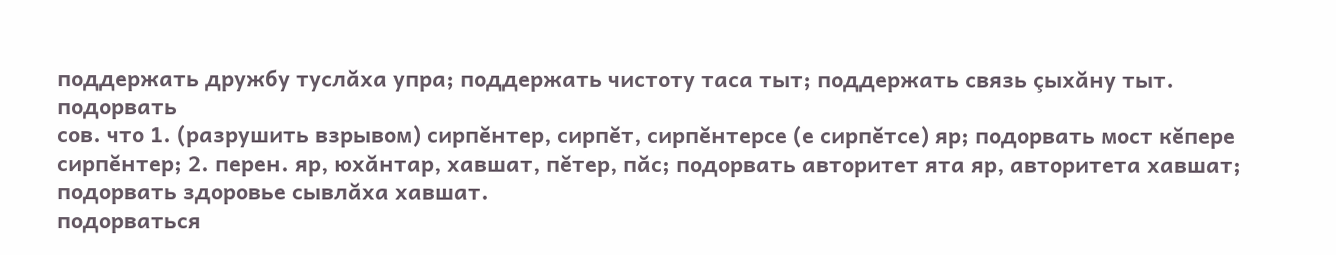поддержать дружбу туслăха упра; поддержать чистоту таса тыт; поддержать связь çыхăну тыт.
подорвать
сов. что 1. (разрушить взрывом) сирпĕнтер, сирпĕт, сирпĕнтерсе (е сирпĕтсе) яр; подорвать мост кĕпере сирпĕнтер; 2. перен. яр, юхăнтар, хавшат, пĕтер, пăс; подорвать авторитет ята яр, авторитета хавшат; подорвать здоровье сывлăха хавшат.
подорваться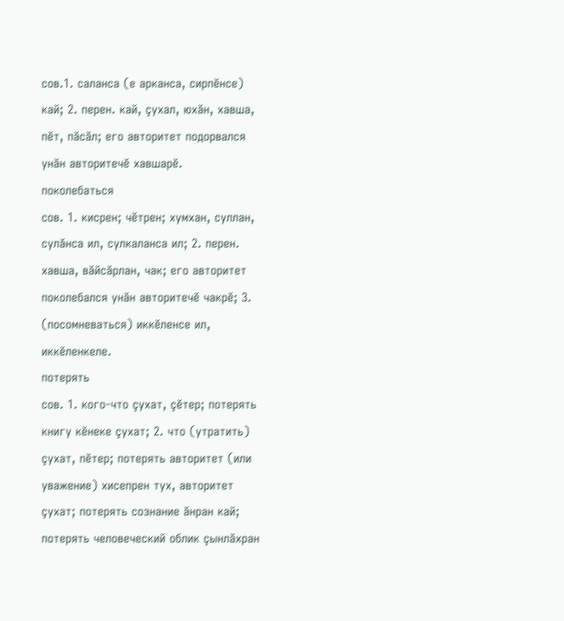сов.1. саланса (е арканса, сирпĕнсе) кай; 2. перен. кай, çухал, юхăн, хавша, пĕт, пăсăл; его авторитет подорвался унăн авторитечĕ хавшарĕ.
поколебаться
сов. 1. кисрен; чĕтрен; хумхан, суллан, сулăнса ил, сулкаланса ил; 2. перен. хавша, вăйсăрлан, чак; его авторитет поколебался унăн авторитечĕ чакрĕ; 3. (посомневаться) иккĕленсе ил, иккĕленкеле.
потерять
сов. 1. кого-что çухат, çĕтер; потерять книгу кĕнеке çухат; 2. что (утратить) çухат, пĕтер; потерять авторитет (или уважение) хисепрен тух, авторитет çухат; потерять сознание ăнран кай; потерять человеческий облик çынлăхран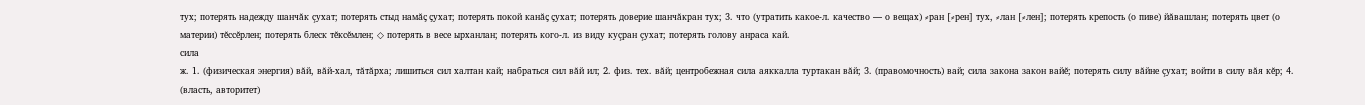тух; потерять надежду шанчăк çухат; потерять стыд намăç çухат; потерять покой канăç çухат; потерять доверие шанчăкран тух; 3. что (утратить какое-л. качество — о вещах) ⸗ран [⸗рен] тух, ⸗лан [⸗лен]; потерять крепость (о пиве) йăвашлан; потерять цвет (о материи) тĕссĕрлен; потерять блеск тĕксĕмлен; ◇ потерять в весе ырханлан; потерять кого-л. из виду куçран çухат; потерять голову анраса кай.
сила
ж. 1. (физическая энергия) вăй, вăй-хал, тăтăрха; лишиться сил халтан кай; набраться сил вăй ил; 2. физ. тех. вăй; центробежная сила аяккалла туртакан вăй; 3. (правомочность) вай; сила закона закон вайĕ; потерять силу вăйне çухат; войти в силу вăя кĕр; 4. (власть, авторитет)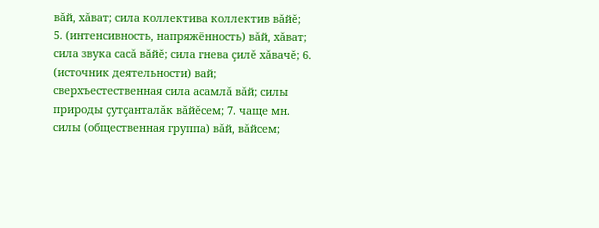вăй, хăват; сила коллектива коллектив вăйĕ; 5. (интенсивность, напряжённость) вăй, хăват; сила звука сасă вăйĕ; сила гнева çилĕ хăвачĕ; 6. (источник деятельности) вай; сверхъестественная сила асамлă вăй; силы природы çутçанталăк вăйĕсем; 7. чаще мн. силы (общественная группа) вăй, вăйсем;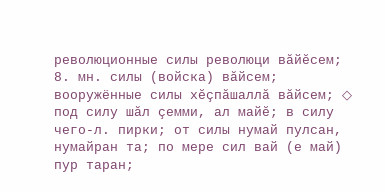революционные силы революци вăйĕсем; 8. мн. силы (войска) вăйсем; вооружённые силы хĕçпăшаллă вăйсем; ◇ под силу шăл çемми, ал майĕ; в силу чего-л. пирки; от силы нумай пулсан, нумайран та; по мере сил вай (е май) пур таран;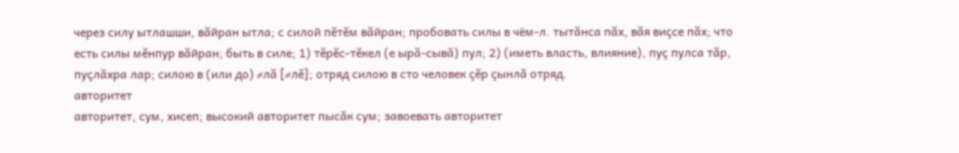через силу ытлашши, вăйран ытла; с силой пĕтĕм вăйран; пробовать силы в чём-л. тытăнса пăх, вăя виçсе пăх; что есть силы мĕнпур вăйран; быть в силе; 1) тĕрĕс-тĕкел (е ырă-сывă) пул; 2) (иметь власть, влияние), пуç пулса тăр, пуçлăхра лар; силою в (или до) ⸗лă [⸗лĕ]; отряд силою в сто человек çĕр çынлă отряд.
авторитет
авторитет, сум, хисеп; высокий авторитет пысăк сум; завоевать авторитет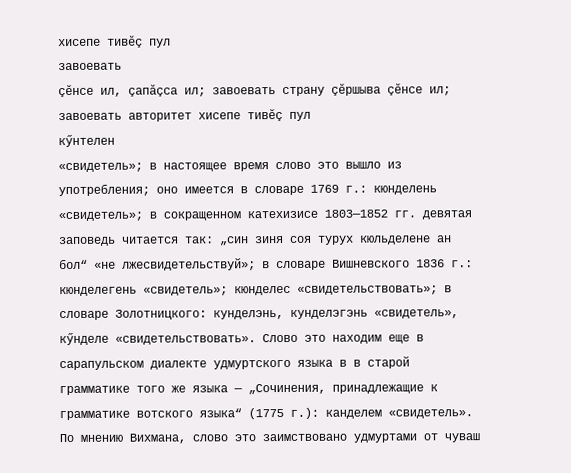хисепе тивĕç пул
завоевать
çĕнсе ил, çапăçса ил; завоевать страну çĕршыва çĕнсе ил; завоевать авторитет хисепе тивĕç пул
кӳнтелен
«свидетель»; в настоящее время слово это вышло из употребления; оно имеется в словаре 1769 г.: кюнделень «свидетель»; в сокращенном катехизисе 1803—1852 гг. девятая заповедь читается так: „син зиня соя турух кюльделене ан бол“ «не лжесвидетельствуй»; в словаре Вишневского 1836 г.: кюнделегень «свидетель»; кюнделес «свидетельствовать»; в словаре Золотницкого: кунделэнь, кунделэгэнь «свидетель», кӳнделе «свидетельствовать». Слово это находим еще в сарапульском диалекте удмуртского языка в в старой грамматике того же языка — „Сочинения, принадлежащие к грамматике вотского языка“ (1775 г.): канделем «свидетель». По мнению Вихмана, слово это заимствовано удмуртами от чуваш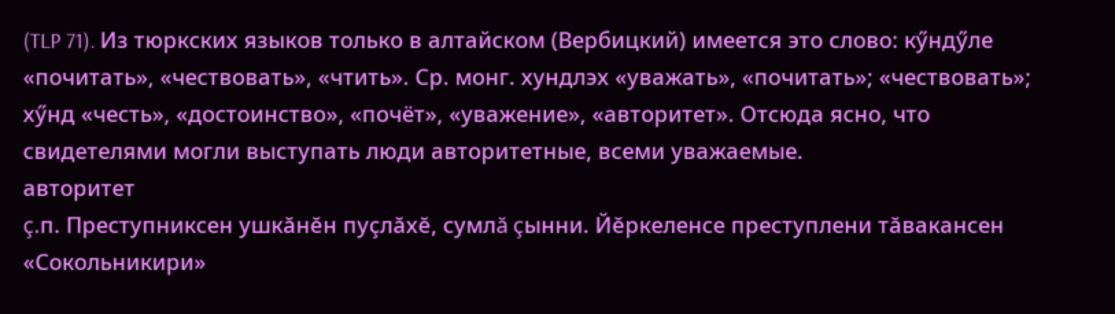(TLP 71). Из тюркских языков только в алтайском (Вербицкий) имеется это слово: кӳндӳле «почитать», «чествовать», «чтить». Ср. монг. хундлэх «уважать», «почитать»; «чествовать»; хӳнд «честь», «достоинство», «почёт», «уважение», «авторитет». Отсюда ясно, что свидетелями могли выступать люди авторитетные, всеми уважаемые.
авторитет
ç.п. Преступниксен ушкăнĕн пуçлăхĕ, сумлă çынни. Йĕркеленсе преступлени тăвакансен «Сокольникири»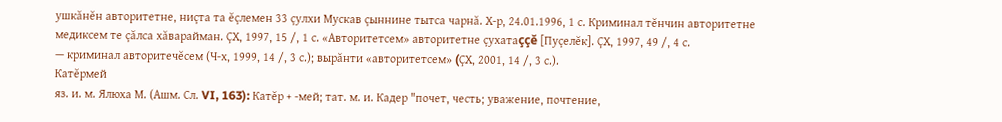ушкăнĕн авторитетне, ниçта та ĕçлемен 33 çулхи Мускав çыннине тытса чарнă. Х-р, 24.01.1996, 1 с. Криминал тĕнчин авторитетне медиксем те çăлса хăварайман. ÇХ, 1997, 15 /, 1 с. «Авторитетсем» авторитетне çухатаççĕ [Пуçелĕк]. ÇХ, 1997, 49 /, 4 с.
— криминал авторитечĕсем (Ч-х, 1999, 14 /, 3 с.); вырăнти «авторитетсем» (ÇХ, 2001, 14 /, 3 с.).
Катĕрмей
яз. и. м. Ялюха М. (Ашм. Сл. VI, 163): Катĕр + -мей; тат. м. и. Кадер "почет, честь; уважение, почтение,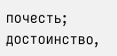почесть; достоинство,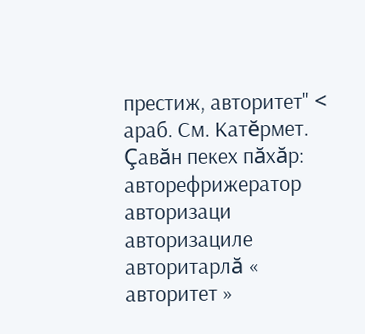престиж, авторитет" < араб. См. Катĕрмет.
Çавăн пекех пăхăр:
авторефрижератор авторизаци авторизациле авторитарлă « авторитет »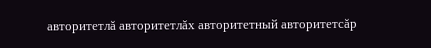авторитетлă авторитетлăх авторитетный авторитетсăр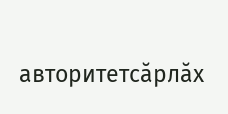авторитетсăрлăх